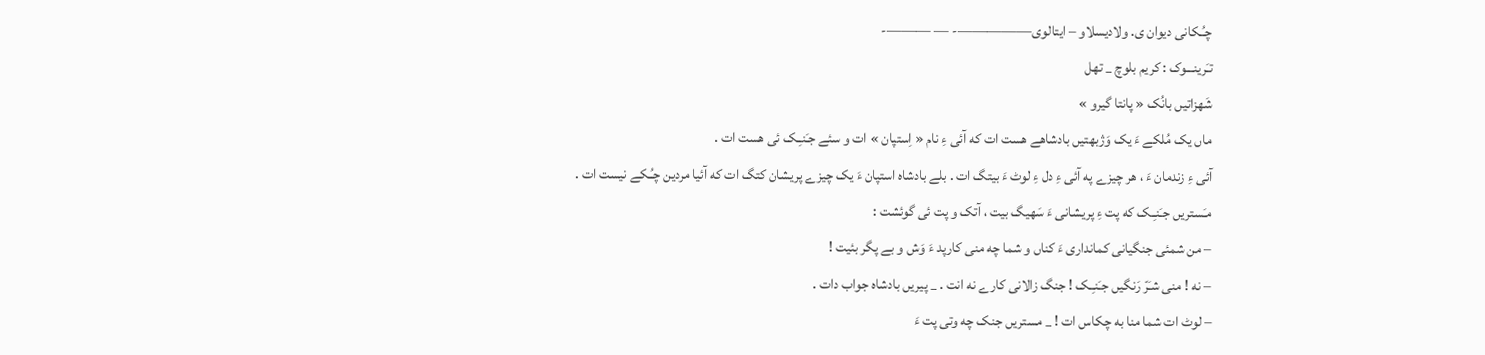چـُـکانی دیوان ی. ولادیسلاو – ایتالوی—————- — ———-
تـَرینـــوک : کریم بلوچ _ تهل
شَهزاتیں بانُک « پانتا گیرو »
ماں یک مُلکے ءَ یک وَژبهتیں بادشاهے هست ات که آئی ءِ نام « اِستپان » ات و سئے جـَنـِـک ئی هست ات .
آئی ءِ زندمان ءَ ، هر چیزے په آئی ءِ دل ءِ لوٹ ءَ بیتگ ات . بلے بادشاه استپان ءَ یک چیزے پریشان کتگ ات که آئیا مردین چـُـکے نیست ات .
مـَستریں جـَنـِـک که پت ءِ پریشانی ءَ سَهیگ بیت ، آتک و پت ئی گوئشت :
– من شمئی جنگیانی کمانداری ءَ کناں و شما چه منی کارپد ءَ وَش و بے پگر بئیت !
– نه ! منی شـَرّ رَنگیں جـَنـِـک ! جنگ زالانی کارے نه انت . _ پیریں بادشاه جواب دات .
– لوٹ ات شما منا به چکاس ات ! _ مستریں جنک چه وتی پت ءَ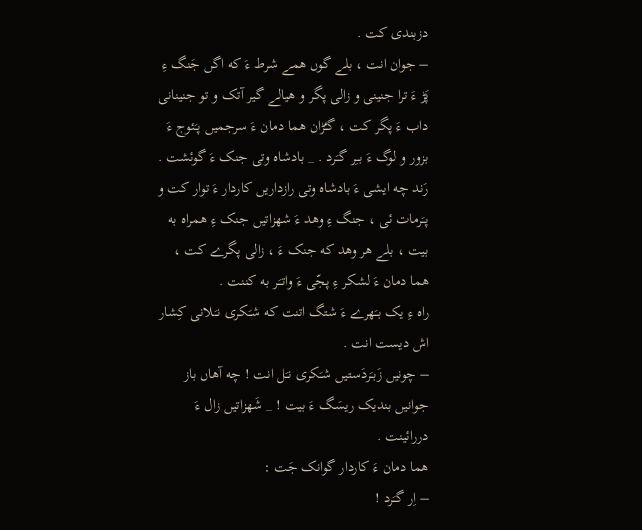دزبندی کت .
– جوان انت ، بلے گوں همے شرط ءَ که اگں جَنگ ءِ پَڑ ءَ ترا جنینی و زالی پگر و هیالے گیر آتک و تو جنینانی داب ءَ پگر کت ، گـُڑان هما دمان ءَ سرجمیں پـَئوج ءَ بزور و لوگ ءَ بــِر گـَرد . _ بادشاه وتی جنک ءَ گوئشت .
رَند چه ایشی ءَ بادشاه وتی رازداریں کاردار ءَ توار کت و پـَرمات ئی ، جنگ ءِ وهد ءَ شهزاتیں جنک ءِ همراه به بیت ، بلے هر وهد که جنک ءَ ، زالی پگرے کت ، هما دمان ءَ لشکر ءِ پجّی ءَ واتـَـر به کننت .
راه ءِ یک بـَهرے ءَ شتگ اتنت که شـَکری نـَـلانی کِشار اش دیست انت .
– چونیں زَبـَردَستیں شـَکری نـَل انت ! چه آهاں باز جوانیں بندیک ریسَـگ ءَ بیت ! _ شَهزاتیں زال ءَ دررائینت .
هما دمان ءَ کاردار گوانک جَت :
– اِر گـَرد !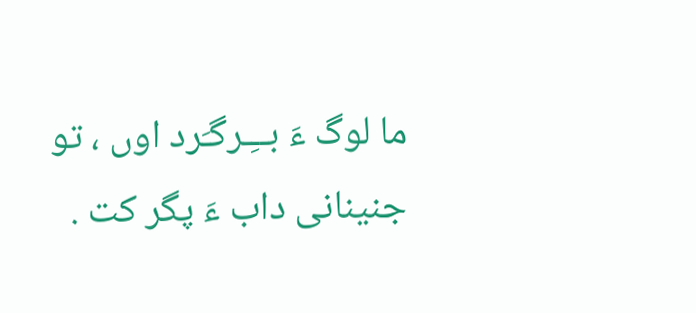ما لوگ ءَ بــِـرگـَرد اوں ، تو جنینانی داب ءَ پگر کت .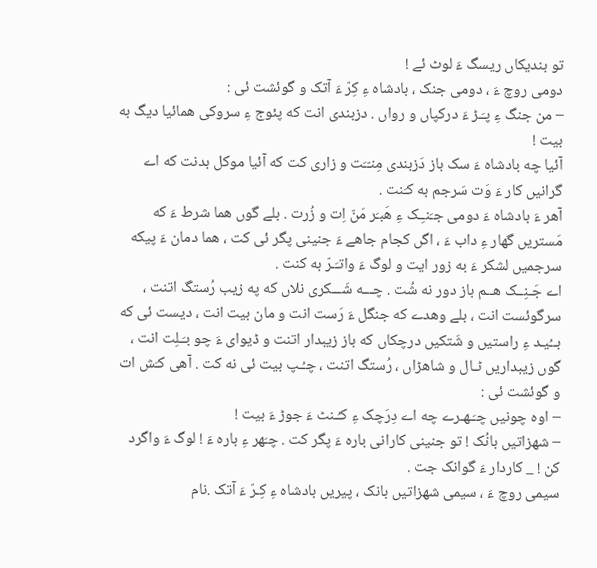تو بندیکاں ریسگ ءَ لوٹ ئے !
دومی روچ ءَ ، دومی جنک ، بادشاه ءِ کِرّ ءَ آتک و گوئشت ئی :
– من جنگ ءِ پـَـڑ ءَ درکپاں و رواں . دزبندی انت که پئوج ءِ سروکی همائیا دیگ به بیت !
آئیا چه بادشاه ءَ سک باز دَزبندی مِنـّـَت و زاری کت که آئیا موکل بدنت که اے گرانیں کار ءَ وَت سَرجم به کـَنت .
آهر ءَ بادشاه ءَ دومی جـَنـِـک ءِ هَبـَر مَنّ اِت و زُرت . بلے گوں هما شرط ءَ که مَستریں گهار ءِ داب ءَ ، اگں کجام جاهے ءَ جنینی پگر ئی کت ، هما دمان ءَ پیکه سرجمیں لشکر ءَ به زور ایت و لوگ ءَ واتـَـرّ به کنت .
اے جَـنِــک هــم باز دور نه شُت . چـــه شَـــکری نلاں که په زیب رُستگ اتنت ، سرگوئست انت ، بلے وهدے که جنگل ءَ رَست انت و مان بیت انت ، دیست ئی که بــُیـد ءِ راستیں و شَتکیں درچکاں که باز زیبدار اتنت و ڈیوای ءَ چو بـَـلِت انت ، گوں زیبداریں ٹـال و شاهڑاں ، رُستگ اتنت ، چـُـپ بیت ئی نه کت . آهی کـَش ات و گوئشت ئی :
– اوه چونیں چـَـهـرے چه اے دِرَچک ءِ کـُـنٹ ءَ جوڑ ءَ بیت !
– شهزاتیں بانُک ! تو جنینی کارانی باره ءَ پگر کت . چـَهر ءِ باره ءَ ! لوگ ءَ واگرد کن ! _ کاردار ءَ گوانک جت .
سیمی روچ ءَ ، سیمی شهزاتیں بانک ، پیریں بادشاه ءِ کِـرّ ءَ آتک .نام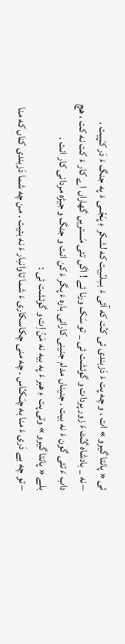ئی « پانتا گیرو » ات . و چه پت ءَ دَزبندی ئی کـُت که آئی ءَ بــِـلـّـِیت که لشکر ءِ پـَجّــی ءَ په جنگ ءَ دَر کـَپیت .
– نه _ بادشاه گـُٹ ءَ زور پردات و گوئشت ئی _ تو سَک ورنا ئے ! اگں تئی مَستریں گهاراں اے کار ءَ کت نه کت ، هچ داب ءَ تئی گون ءَ نه بیت . جنیناں مدام جنینی کارانی باره ءَ پگر ءَ کن انت و جنگ و جیڑه مردانی کار انت .
بلے « پانتا گیرو » وتی پت ءِ هبر ءَ په بیه نه مَنّ اِت و گوئشت ئی :
– تو چه بے دَری ءَ منا به چـَـکـّاس . چه منی چکاسکاری ءَ شما تاوانبار ءَ نه بئیت . من چه شما دَزبندی کناں که منا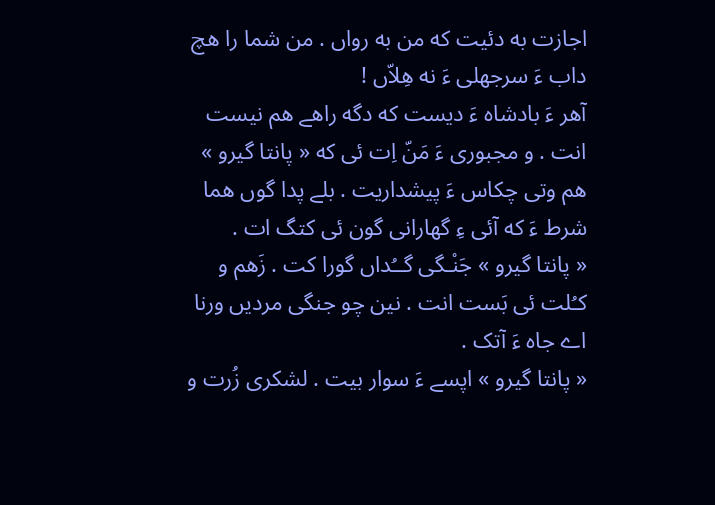اجازت به دئیت که من به رواں . من شما را هچ داب ءَ سرجهلی ءَ نه هِلاّں !
آهر ءَ بادشاه ءَ دیست که دگه راهے هم نیست انت . و مجبوری ءَ مَنّ اِت ئی که « پانتا گیرو » هم وتی چکاس ءَ پیشداریت . بلے پدا گوں هما شرط ءَ که آئی ءِ گهارانی گون ئی کتگ ات .
« پانتا گیرو » جَنْـگی گــُداں گورا کت . زَهم و کـُلت ئی بَست انت . نین چو جنگی مردیں ورنا اے جاه ءَ آتک .
« پانتا گیرو » اپسے ءَ سوار بیت . لشکری زُرت و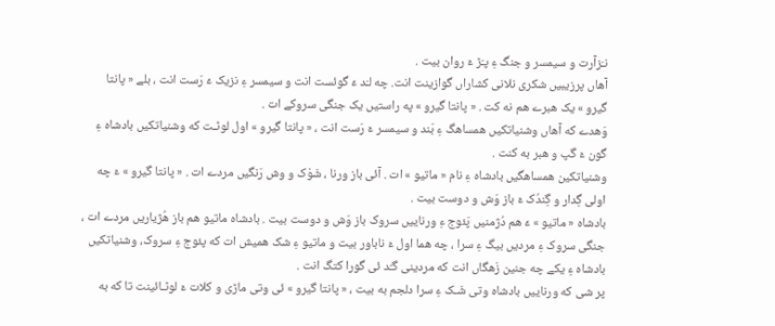نـَزآرت و سیمسر و جنگ ءِ پـَڑ ءَ روان بیت .
آهاں پرزیبیں شکری نلانی کشاراں گوازینت انت. چه لـَد ءَ گوئست انت و سیمسر ءِ نزیک ءَ رَست انت ، بلے « پانتا گیرو » یک هبرے هم نه کت . « پانتا گیرو » په راستیں یک جنگی سروکے ات .
وَهدے که آهاں وشنیاتکیں همساهگ ءِ بَند و سیمسر ءَ رَست انت ، « پانتا گیرو » اول لوٹـت که وشنیاتکیں بادشاه ءِ گون ءَ گپ و هبر به کنت .
وشنیاتکین همساهگیں بادشاه ءِ نام « ماتیو » ات . آئی باز ورنا ، شَوْک و وش رَنگیں مردے ات . « پانتا گیرو » ءَ چه اولی گِدار و گِندُک ءَ باز وَش و دوست بیت .
بادشاه « ماتیو » ءَ هم دُژمنیں پَئوج ءِ ورناییں سروک باز وَش و دوست بیت . بادشاه ماتیو هم باز هُژیاریں مردے ات ، جنگی سروک ءِ مردیں بیگ ءِ سرا ، چه هما اول ءَ ناباور بیت و ماتیو ءِ شک همیش ات که پئوج ءِ سروک، وشنیاتکیں بادشاه ءِ یکے چه جنین زَهگاں انت که مردینی گـُد ئی گورا کتگ انت .
پر شی که ورناییں بادشاه وتی شَـک ءِ سرا دلجم به بیت ، « پانتا گیرو » ئی وتی ماڑی و کلات ءَ لوٹـائینت تا که به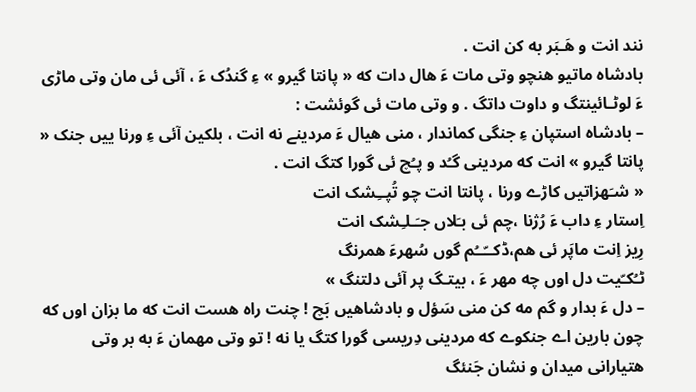نند انت و هَـبَر به کن انت .
بادشاه ماتیو هنچو وتی مات ءَ هال دات که « پانتا گیرو » ءِ گندُک ءَ ، آئی ئی مان وتی ماڑی ءَ لوٹـائینتگ و داوت داتگ . و وتی مات ئی گوئشت :
– بادشاه استپان ءِ جنگی کماندار ، منی هیال ءَ مردینے نه انت ، بلکین آئی ءِ ورنا ییں جنک « پانتا گیرو » انت که مردینی گـُد و پـُچ ئی گورا کتگ انت .
« شـَهزاتیں کاڑے ورنا ، پانتا انت چو تُپــِشک انت
اِستار ءِ داب ءَ رُژنا ،چم ئی بـَلاں جـَـلـِشک انت
رِیز اِنت ماپَر ئی هم،ڈکــّــُم گوں سُهرءَ همرنگ
ٹـُکـّیت دل اوں چه مهر ءَ ، بیتـگ پر آئی دلتنگ »
– دل ءَ بدار و گم مه کن منی سَؤل و بادشاهیں بَچ ! چنت راه هست انت که ما بزان اوں که چون بارین اے جنکوے که مردینی دِریسی گورا کتگ یا نه ! تو وتی مهمان ءَ به بر وتی هتیارانی میدان و نشان جَنئگ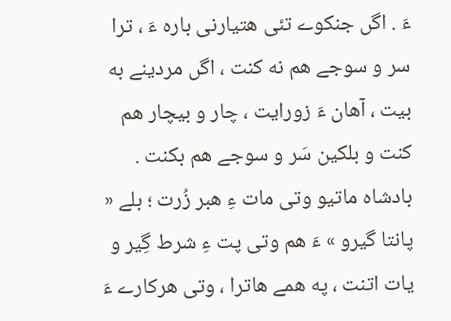ءَ . اگں جنکوے تئی هتیارنی باره ءَ ، ترا سر و سوجے هم نه کنت ، اگں مردینے به بیت ، آهان ءَ زورایت ، چار و بیچار هم کنت و بلکین سَر و سوجے هم بکنت .
بادشاه ماتیو وتی مات ءِ هبر زُرت ؛ بلے « پانتا گیرو » ءَ هم وتی پت ءِ شرط گِیر و یات اتنت ، په همے هاترا ، وتی هرکارے ءَ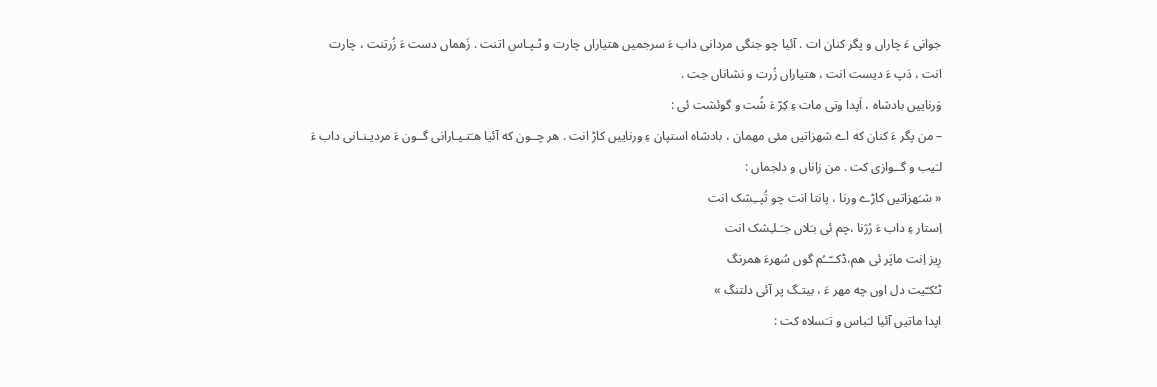جوانی ءَ چاراں و پگر کنان ات . آئیا چو جنگی مردانی داب ءَ سرجمیں هتیاراں چارت و ٹـپـاس اتنت . زَهماں دست ءَ زُرتنت ، چارت انت ، دَپ ءَ دیست انت ، هتیاراں زُرت و نشاناں جت .
وَرناییں بادشاه ، اَپدا وتی مات ءِ کِرّ ءَ شُت و گوئشت ئی :
– من پگر ءَ کنان که اے شهزاتیں مئی مهمان ، بادشاه استپان ءِ ورناییں کاڑ انت . هر چــون که آئیا هـَتـیـارانی گــون ءَ مردیـنـانی داب ءَ لـَیب و گــوازی کت . من زاناں و دلجماں :
« شـَهزاتیں کاڑے ورنا ، پانتا انت چو تُپــِشک انت
اِستار ءِ داب ءَ رُژنا ،چم ئی بـَلاں جـَـلـِشک انت
رِیز اِنت ماپَر ئی هم،ڈکــّــُم گوں سُهرءَ همرنگ
ٹـُکـّیت دل اوں چه مهر ءَ ، بیتـگ پر آئی دلتنگ »
اپدا ماتیں آئیا لـَباس و تـَسلاه کت :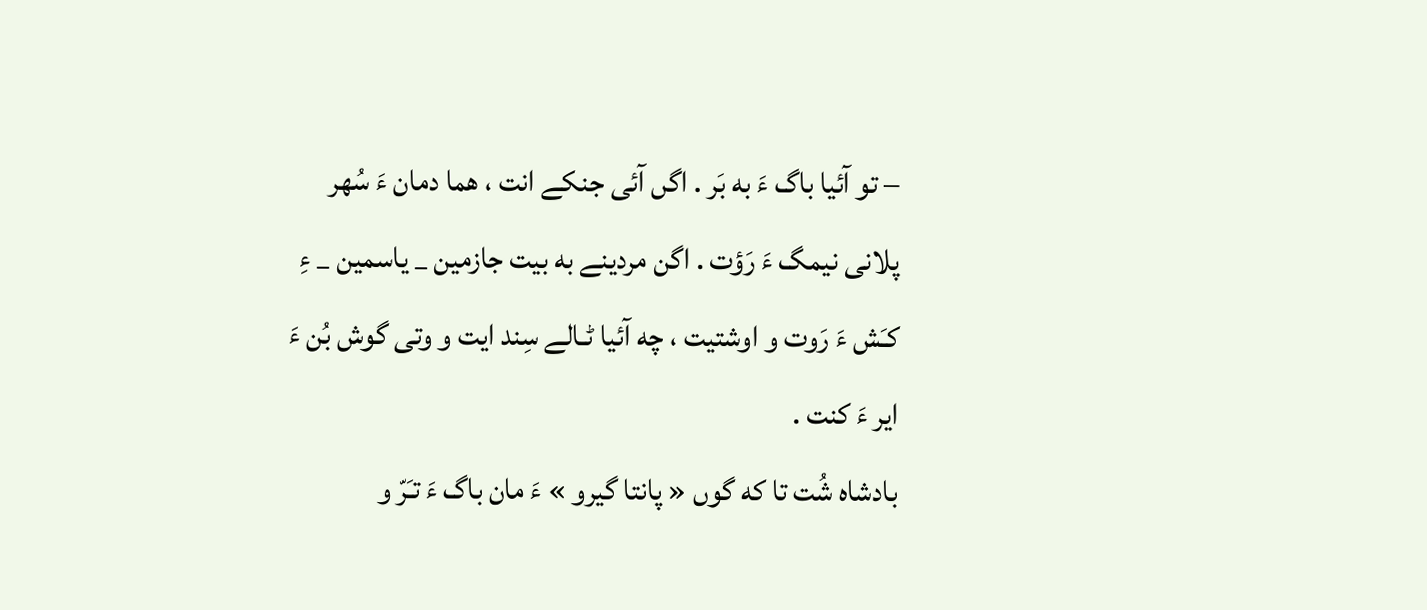– تو آئیا باگ ءَ به بَر . اگں آئی جنکے انت ، هما دمان ءَ سُهر پلانی نیمگ ءَ رَؤت . اگن مردینے به بیت جازمین _ یاسمین _ ءِ کـَش ءَ رَوت و اوشتیت ، چه آئیا ٹـالے سِند ایت و وتی گوش بُن ءَ ایر ءَ کنت .
بادشاه شُت تا که گوں « پانتا گیرو » ءَ مان باگ ءَ تـَرّ و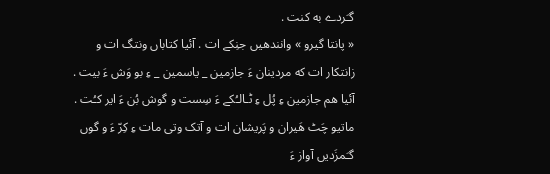گـَردے به کنت .
« پانتا گیرو » وانندهیں جنِکے ات . آئیا کتاباں ونتگ ات و زانتکار ات که مردینان ءَ جازمین _ یاسمین _ ءِ بو وَش ءَ بیت . آئیا هم جازمین ءِ پُل ءِ ٹـالـُکے ءَ سِست و گوش بُن ءَ ایر کـُت .
ماتیو چَٹ هَیران و پَریشان ات و آتک وتی مات ءِ کِرّ ءَ و گوں گـَمزَدیں آواز ءَ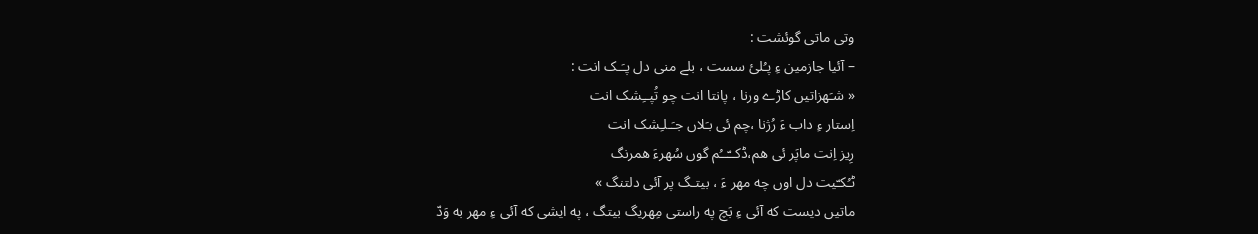وتی ماتی گوئشت :
– آئیا جازمین ءِ پـُلئ سست ، بلے منی دل پـَـک انت :
« شـَهزاتیں کاڑے ورنا ، پانتا انت چو تُپــِشک انت
اِستار ءِ داب ءَ رُژنا ،چم ئی بـَلاں جـَـلـِشک انت
رِیز اِنت ماپَر ئی هم،ڈکــّــُم گوں سُهرءَ همرنگ
ٹـُکـّیت دل اوں چه مهر ءَ ، بیتـگ پر آئی دلتنگ »
ماتیں دیست که آئی ءِ بَچ په راستی مِهریگ بیتگ ، په ایشی که آئی ءِ مهر به وَدّ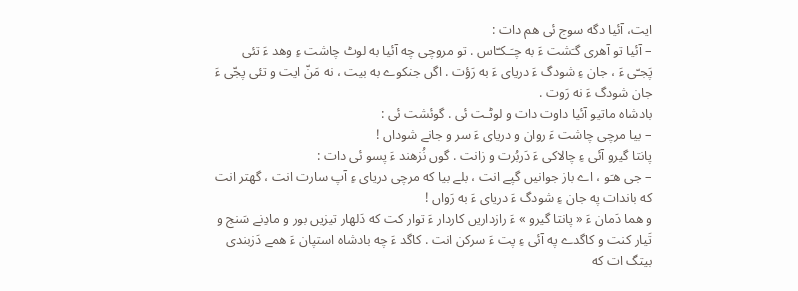ایت، آئیا دگه سوج ئی هم دات :
– آئیا تو آهری گـَشت ءَ به چـَـکـّاس . تو مروچی چه آئیا به لوٹ چاشت ءِ وهد ءَ تئی پَجـّی ءَ ، جان ءِ شودگ ءَ دریای ءَ به رَؤت . اگں جنکوے به بیت ، نه مَنّ ایت و تئی پجّی ءَ جان شودگ ءَ نه رَوت .
بادشاه ماتیو آئیا داوت دات و لوٹـت ئی . گوئشت ئی :
– بیا مرچی چاشت ءَ روان و دریای ءَ سر و جانے شوداں !
پانتا گیرو آئی ءِ چالاکی ءَ دَربُرت و زانت . گوں نُزهند ءَ پسو ئی دات :
– جی هـَو ، اے باز جوانیں گپے انت ، بلے بیا که مرچی دریای ءِ آپ سارت انت ، گهتر انت که باندات په جان ءِ شودگ ءَ دریای ءَ به رَواں !
و هما دَمان ءَ « پانتا گیرو » ءَ رازداریں کاردار ءَ توار کت که دَلهار تیزیں بور و مادِنے سَنج و تَیار کنت و کاگدے په آئی ءِ پت ءَ سرکن انت . کاگد ءَ چه بادشاه استپان ءَ همے دَزبندی بیتگ ات که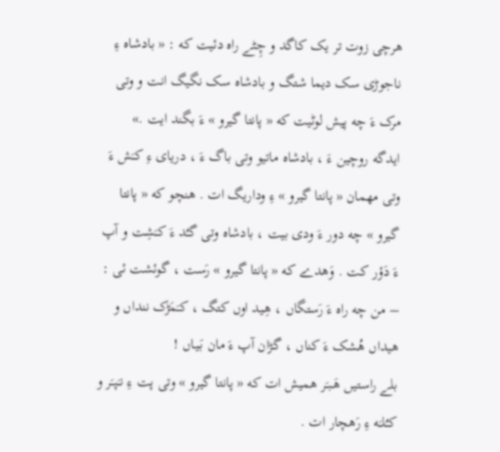هرچی زوت تر یک کاگد و چِٹے راه دئیت که : « بادشاه ءِ ناجوڑی سک دیما شتگ و بادشاه سک نگیگ انت و وتی مرک ءَ چه پیش لوٹیت که « پانتا گیرو » ءَ بگند ایت .»
ایدگه روچین ءَ ، بادشاه ماتیو وتی باگ ءَ ، دریای ءِ کـَش ءَ وتی مهمان « پانتا گیرو » ءِ وداریگ ات . هنچو که « پانتا گیرو » چه دور ءَ ودی بیت ، بادشاه وتی گـُد ءَ کـَشِت و آپ ءَ دَؤر کت . وَهدے که « پانتا گیرو » رَست ، گوئشت ئی :
– من چه راه ءَ رَستگاں ، هِـید اوں کتگ ، کـَمَڑک ننداں و هیداں هُشک ءَ کناں ، گـڑان آپ ءَ مان بَـیـاں !
بلے راستیں هَـبـَر همیش ات که « پانتا گیرو » وتی پت ءِ نـَپـَر و کـُلـَه ءِ رَهچار ات .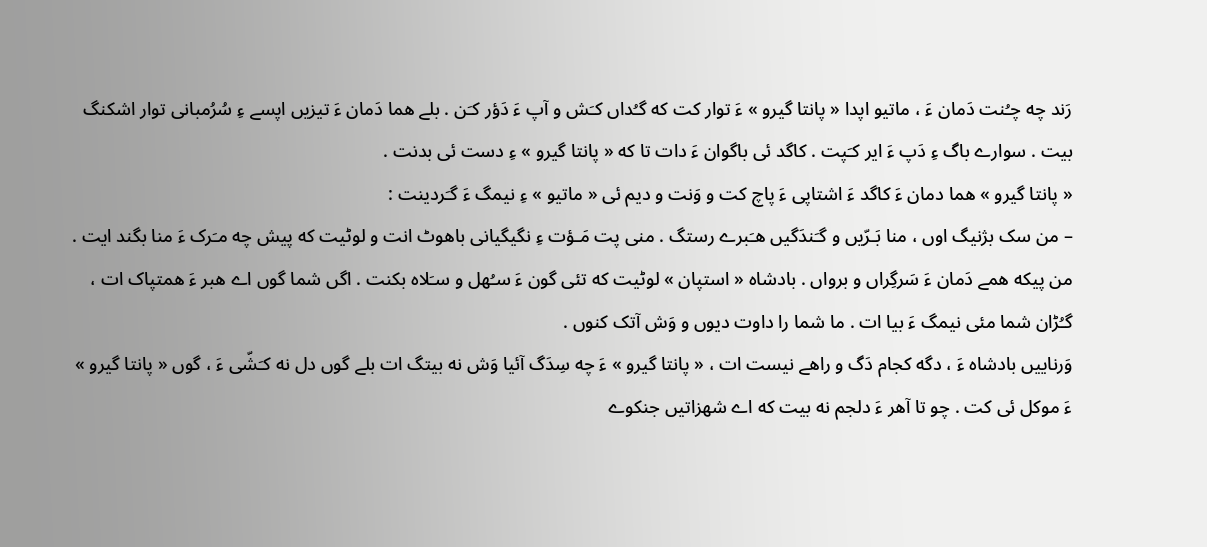رَند چه چـُنت دَمان ءَ ، ماتیو اپدا « پانتا گیرو » ءَ توار کت که گـُداں کـَش و آپ ءَ دَؤر کـَن . بلے هما دَمان ءَ تیزیں اپسے ءِ سُرُمبانی توار اشکنگ بیت . سوارے باگ ءِ دَپ ءَ ایر کـَپت . کاگد ئی باگوان ءَ دات تا که « پانتا گیرو » ءِ دست ئی بدنت .
« پانتا گیرو » هما دمان ءَ کاگد ءَ اشتاپی ءَ پاچ کت و وَنت و دیم ئی « ماتیو » ءِ نیمگ ءَ گـَردینت :
– من سک بژنیگ اوں ، منا بَـرّیں و گـَندَگیں هـَبرے رستگ . منی پت مَـؤت ءِ نگیگیانی باهوٹ انت و لوٹیت که پیش چه مـَرک ءَ منا بگند ایت . من پیکه همے دَمان ءَ سَرگِراں و برواں . بادشاه « استپان » لوٹیت که تئی گون ءَ سـُهل و سـَلاه بکنت . اگں شما گوں اے هبر ءَ همتپاک ات ، گـُڑان شما مئی نیمگ ءَ بیا ات . ما شما را داوت دیوں و وَش آتک کنوں .
وَرناییں بادشاه ءَ ، دگه کجام دَگ و راهے نیست ات ، « پانتا گیرو » ءَ چه سِدَگ آئیا وَش نه بیتگ ات بلے گوں دل نه کـَشّی ءَ ، گوں « پانتا گیرو » ءَ موکل ئی کت . چو تا آهر ءَ دلجم نه بیت که اے شهزاتیں جنکوے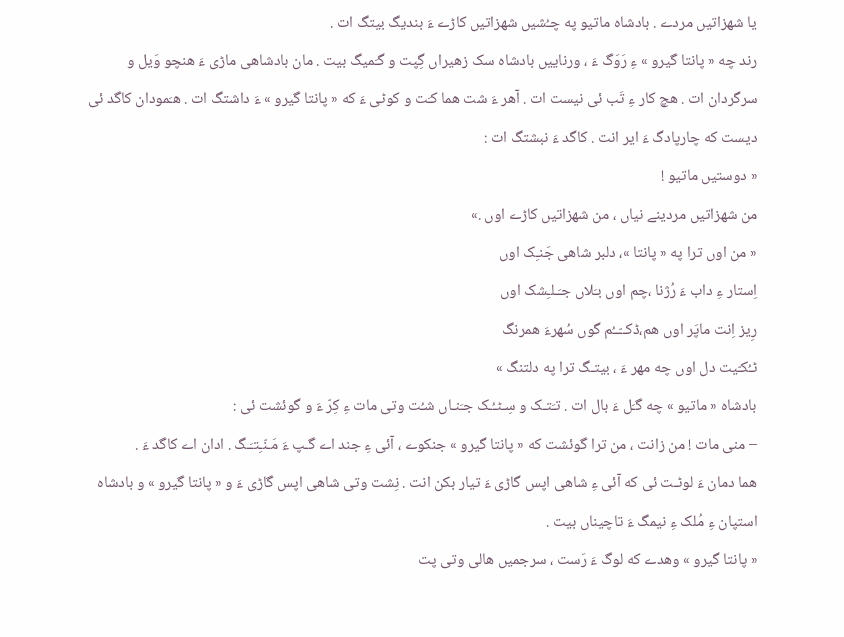یا شهزاتیں مردے . بادشاه ماتیو په چـُشیں شهزاتیں کاڑے ءَ بندیگ بیتگ ات .
رند چه « پانتا گیرو » ءِ رَوَگ ءَ ، ورناییں بادشاه سک زهیراں گِپت و گـَمیگ بیت . مان بادشاهی ماڑی ءَ هنچو وَیل و سرگردان ات . هچ کار ءِ تَب ئی نیست ات . آهر ءَ شت هما کـَت و کوٹی ءَ که « پانتا گیرو » ءَ داشتگ ات . هـَمودان کاگد ئی دیست که چارپادگ ءَ ایر انت . کاگد ءَ نبشتگ ات :
« دوستیں ماتیو !
من شهزاتیں مردینے نیاں ، من شهزاتیں کاڑے اوں .»
« من اوں ترا په « پانتا »، دلبر شاهی جَنـِک اوں
اِستار ءِ داب ءَ رُژنا ،چم اوں بـَلاں جـَـلـِشک اوں
رِیز اِنت ماپَر اوں هم،ڈکــّــُم گوں سُهرءَ همرنگ
ٹـُکـّیت دل اوں چه مهر ءَ ، بیتـگ ترا په دلتنگ »
بادشاه « ماتیو » چه گـَل ءَ بال ات . تـَتـک و سِـٹـُـک جـَنـاں شـُت وتی مات ءِ کِرّ ءَ و گوئشت ئی :
– منی مات ! من زانت ، من ترا گوئشت که « پانتا گیرو » جنکوے ، آئی ءِ جند اے گـپ ءَ مَـنّـِتـَـگ . ادان اے کاگد ءَ .
هما دمان ءَ لوٹـت ئی که آئی ءِ شاهی اپس گاڑی ءَ تیار بکن انت . نِشت وتی شاهی اپس گاڑی ءَ و « پانتا گیرو » و بادشاه استپان ءِ مُلک ءِ نیمگ ءَ تاچیناں بیت .
« پانتا گیرو » وهدے که لوگ ءَ رَست ، سرجمیں هالی وتی پت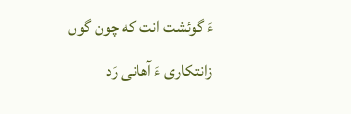ءَ گوئشت انت که چون گوں زانتکاری ءَ آهانی رَد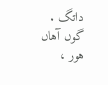داتگ . گوں آهاں هور ،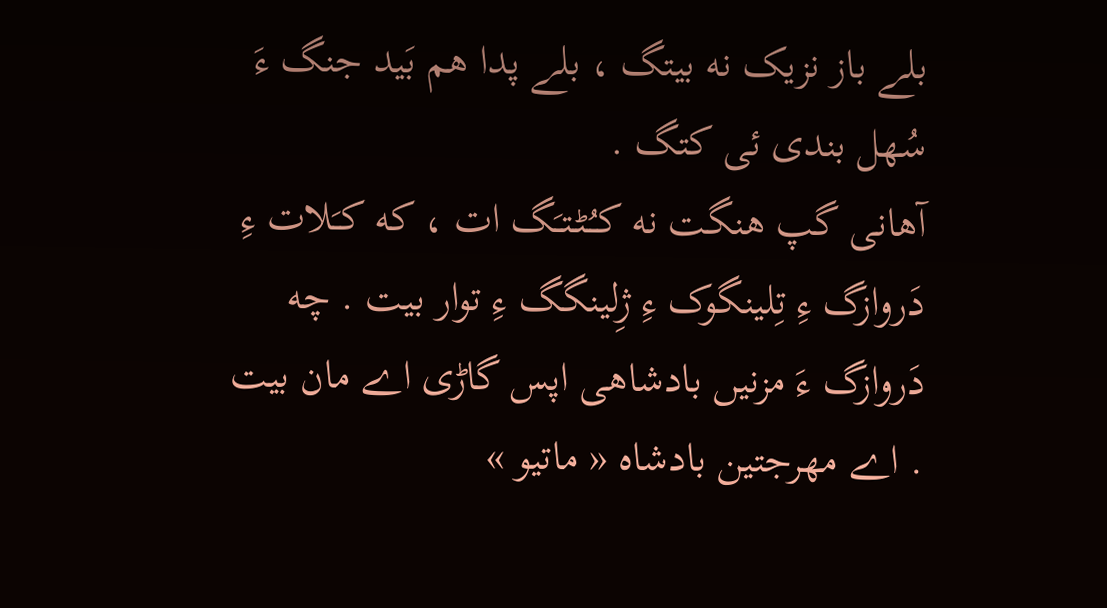بلے باز نزیک نه بیتگ ، بلے پدا هم بَید جنگ ءَ سُهل بندی ئی کتگ .
آهانی گپ هنگت نه کـُـٹـتـَگ ات ، که کـَلات ءِ دَروازگ ءِ تِلینگوک ءِ ژِلینگگ ءِ توار بیت . چه دَروازگ ءَ مزنیں بادشاهی اپس گاڑی اے مان بیت . اے مهرجتین بادشاه « ماتیو »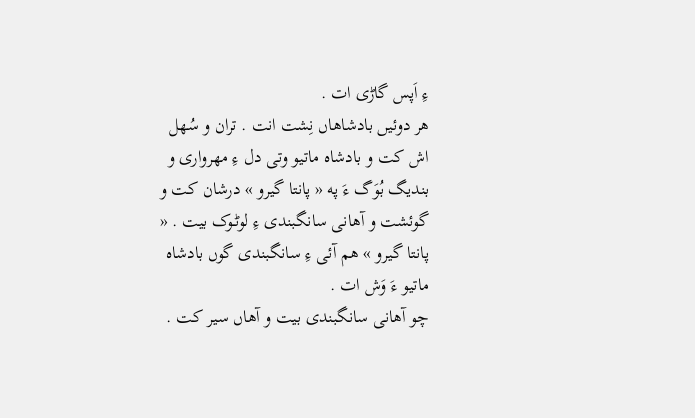ءِ اَپس گاڑی ات .
هر دوئیں بادشاهاں نِشت انت . تران و سُهل اش کت و بادشاه ماتیو وتی دل ءِ مهرواری و بندیگ بُوَگ ءَ په « پانتا گیرو » درشان کت و گوئشت و آهانی سانگبندی ءِ لوٹـوک بیت . « پانتا گیرو » هم آئی ءِ سانگبندی گوں بادشاه ماتیو ءَ وَش ات .
چو آهانی سانگبندی بیت و آهاں سیر کت .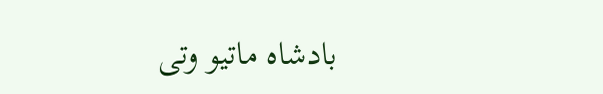بادشاه ماتیو وتی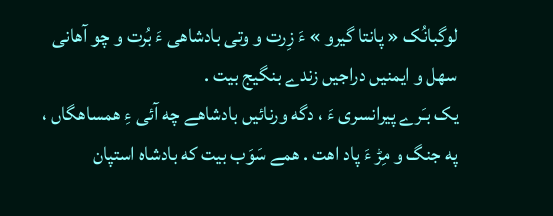لوگبانُک « پانتا گیرو » ءَ زِرت و وتی بادشاهی ءَ بُرت و چو آهانی سهل و ایمنیں دراجیں زندے بنگیج بیت .
یک بـَرے پیرانسری ءَ ، دگه ورنائیں بادشاهے چه آئی ءِ همساهگاں ، په جنگ و مِڑ ءَ پاد اهت . همے سَوَب بیت که بادشاه استپان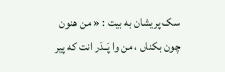سک پریشان به بیت : « من هنون چون بکناں ، من وا پَــدَر انت که پیر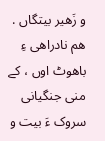و زَهیر بیتگاں . هم نادراهی ءِ باهوٹ اوں ، کے منی جنگیانی سروک ءَ بیت و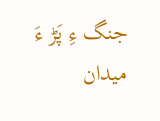جنگ ءِ پَڑ ءَ میدان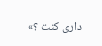داری کنت ؟»